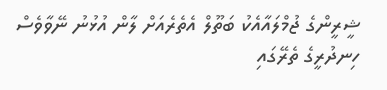ޝީރީންގެ ޖުމްލައާއެކު ބަތޫލް އެތެރެއަށް ލާން އުޅުނު ނޭވާވެސް ހިނދުރީގެ ތެރޭގައި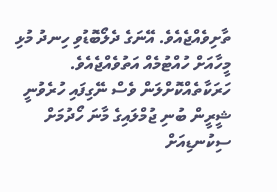ތާށިވެއްޖެއެވެ. އޭނަގެ ދެލޯބޮޑުވި ހިނދު މުޅި މީހާއަށް ހުއްޓުމެއް އަތުވެއްޖެއެވެ. ހަރަކާތެއްކޮށްލަން ވެސް ނޭގިފައި ހުރެވުނީ ޝީރީން ބުނި ޖުމްލައިގެ މާނަ ހޯދުމަށް ސިކުނޑިއަށް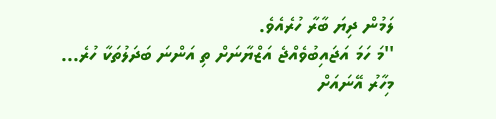ލަމުން ދިޔަ ބާރާ ހުރެއެވެ.
''މަ ހަމަ އަޖައިބުވެއްޖެ އަޒްޔާނަށް ތި އަންނަ ބަދަލުތަކާ ހުރެ... މިހާރު އޭނައަށް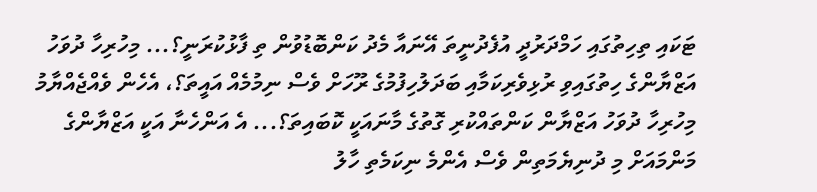ޓަކައި ތިހިތުގައި ހަމްދަރުދީ އުފެދުނީތަ އޭނައާ މެދު ކަންބޮޑުވުން ތި ފާޅުކުރަނީ؟... މިހުރިހާ ދުވަހު އަޒްޔާންގެ ހިތުގައިވި ރުޅިވެރިކަމާއި ބަދަލުހިފުމުގެ ރޫހަށް ވެސް ނިމުމެއް އައީތަ؟، އެހެން ވެއްޖެއްޔާމު މިހުރިހާ ދުވަހު އަޒްޔާން ކަންތައްކުރި ގޮތުގެ މާނައަކީ ކޮބައިތަ؟... އެ އަންހެނާ އަކީ އަޒްޔާންގެ މަންމައަށް މި ދުނިޔެމަތިން ވެސް އެންމެ ނިކަމެތި ހާލު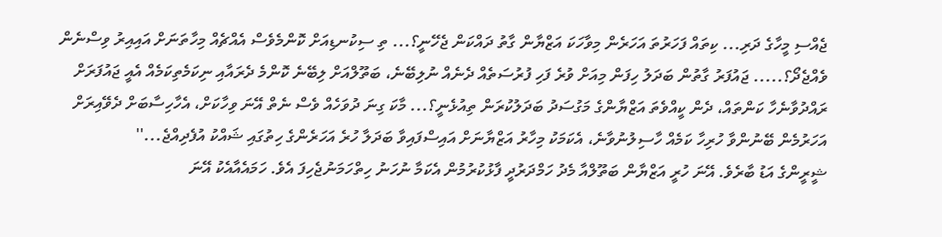ޖެއްސި މީހާގެ ދަރި... ކިތައް ފަހަރުތަ އަހަރެން މިވާހަކަ އަޒްޔާން ގާތު ދައްކަން ޖެހޭނީ؟... ތި ސިކުނޑިއަށް ކޮންމެވެސް އެއްޗެއް މިހާތަނަށް އައިއިރު ވިސްނެން ވެއްޖެދޯ؟..... ޖައުފަރު ގާތުން ބަދަލު ހިފަން މިއަށް ވުރެ ފަހި ފުރުސަތެއް ދެނެއް ނުލިބޭނެ، ބަތޫލްއަށް ލިބޭނެ ކޮންމެ ދެރައާއި ނިކަމެތިކަމެއް އެއީ ޖައުފަރަށް ރައްދުވާނެހާ ކަންތައް، ދެން ކީއްވެތަ އަޒްޔާންގެ މަގުސަދު ބަދަލުކުރަން ތިއުޅެނީ؟... މާކަ ގިނަ ދުވަހެއް ވެސް ނެތް އޭނަ ވިހާކަށް، އެހާހިސާބަށް ދެވޭއިރަށް އަހަރުމެން ބޭނުންވާ ހުރިހާ ކަމެއް ހާސިލުނުވާނެ، އެކަމަކު މިހާރު އަޒްޔާނަށް އައިސްފައިވާ ބަދަލާ ހުރެ އަހަރެންގެ ހިތުގައި ޝައްކު އުފެދިއްޖެ...''
ޝީރީންގެ އަޑު ބާރެވެ. އޭނަ ހުރީ އަޒްޔާން ބަތޫލްއާ މެދު ހަމްދަރުދީ ފާޅުކުރުމުން އެކަމާ ނުހަނު ހިތްހަމަނުޖެހިފަ އެވެ. ހަމައެއާއެކު އޭނަ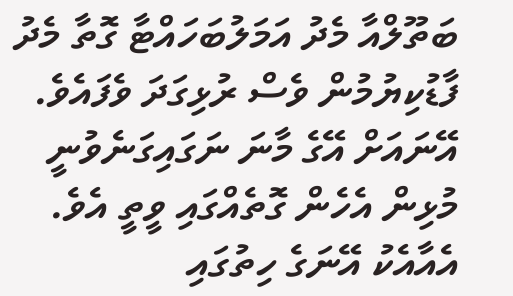ބަތޫލްއާ މެދު އަމަލުބަހައްޓާ ގޮތާ މެދު ފާޑުކިޔުމުން ވެސް ރުޅިގަދަ ވެފައެވެ. އޭނައަށް އޭގެ މާނަ ނަގައިގަނެވުނީ މުޅިން އެހެން ގޮތެއްގައި ވީތީ އެވެ. އެއާއެކު އޭނަގެ ހިތުގައި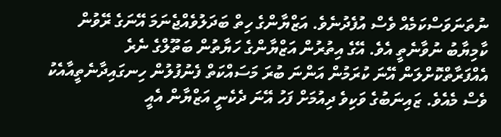ނުތަނަވަސްކަމެއް ވެސް އުފެދުނެވެ. އަޒްޔާންގެ ހިތް ބަދަލުވެއްޖެނަމަ އޭނަގެ ރޭވުން ކާމިޔާބު ނުވާނެތީ އެވެ. އޭގެ އިތުރުން އަޒްޔާންގެ ހަޔާތުން ބަތޫލްގެ ނެރެ އެއްފަރާތްކޮށްލަން އޭނަ ކުރަމުން އަންނަ ބުރަ މަސައްކަތް ފެނުފުލުން ހިނގައިދާނެތީއާއެކު ވެސް މެއެވެ. ޒައިނަބުގެ ވަކިވެ ދިއުމަށް ފަހު އޭނަ ދެކެނީ އަޒްޔާން އެއީ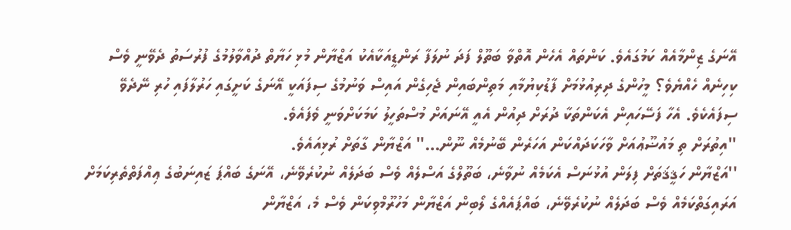އޭނަގެ ޒިންމާއެއް ކަމުގައެވެ. ކަންތައް އެހެން އޮތްވާ ބަތޫލް ފަދަ ނުލަފާ ރަންޑީއަކާއެކު އަޒްޔާން މުޅި ހަޔާތް ދުއްވާލުމުގެ ފުރުސަތު ދެވޭނީ ވެސް ކިހިނެއް ހެއްޔެވެ؟ މީހުންގެ ދިރިއުޅުމަށް ފާޑުކިޔުމާއި މަތިންބައިން ޖެހިގެން އައިސް ވަނުމުގެ ސިފައަކީ އޭނަގެ ކަށީގައި ހަރުލާފައި ހުރި ނޭދެވޭ ސިފައެކެވެ. އެހާ ފަސޭހައިން އެކަންތަކާ ދުރަށް ދިއުން އެއީ އޭނައަށް މުސްތަހީލު ކަމަކަށްވަނީ ވެފައެވެ.
''އިތުރަށް ތި މައުޟޫޢުއަށް ވާހަކަދައްކަން އަހަރެން ބޭނުމެއް ނޫން...'' އަޒްޔާން ގާތަށް ރުޅިއައެވެ.
''އަޒްޔާން ހަޤީޤަތަށް ފިލަން އުޅުނަސް އެކަމެއް ނުވާނެ، ބަތޫލްގެ އަސްލެއް ވެސް ބަދަލެއް ނުކުރެވޭނެ، އޭނަގެ ބައްޕަ ޒައިނަބުގެ ޢިއްފަތްތެރިކަމަށް އަރައިގަތްކަމެއް ވެސް ބަދަލެއް ނުކުރެވޭނެ، ބައްޕައެއްގެ ލޯބިން އަޒްޔާން މަހުރޫމްވިކަން ވެސް މެ، އަޒްޔާން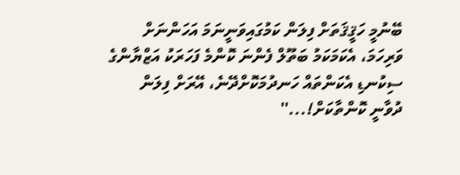ބޭނުމީ ހަޤީޤަތަށް ފިލަން ކަމުގައިވަނީނަމަ އަހަންނަށް ވަރިހަމަ، އެކަމަކަމު ބަތޫލް ފެންނަ ކޮންމެ ފަހަރަކު އަޒްޔާންގެ ސިކުނޑި އެކަންތައް ހަނދުމަކޮށްދޭނެ، އޭރަށް ފިލަން ދުވާނީ ކޮންތާކަށް!...''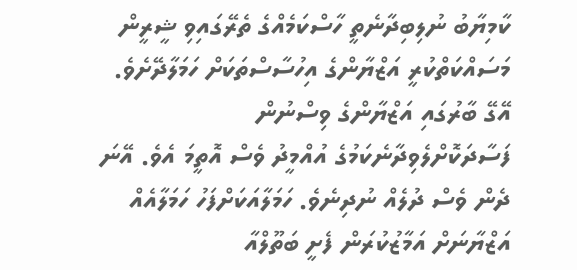ކާމިޔާބު ނުލިބިދާނެތީ ހާސްކަމެއްގެ ތެރޭގައިވި ޝީރީން މަސައްކަތްކުރީ އަޒްޔާންގެ އިހުސާސްތަކަށް ހަމަލާދޭށެވެ. އޭގޭ ބާރުގައި އަޒްޔާންގެ ވިސްނުން ފަސާދަކޮށްލެވިދާނެކަމުގެ އުއްމީދު ވެސް އޮތީމަ އެވެ. އޭނަ ދެން ވެސް ދުލެއް ނުދިނެވެ. ހަމަލާއަކަށްފަހު ހަމަލާއެއް އަޒްޔާނަށް އަމާޒުކުރަން ފެށީ ބަތޫލްއާ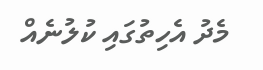މެދު އެހިތުގައި ކުލުނެއް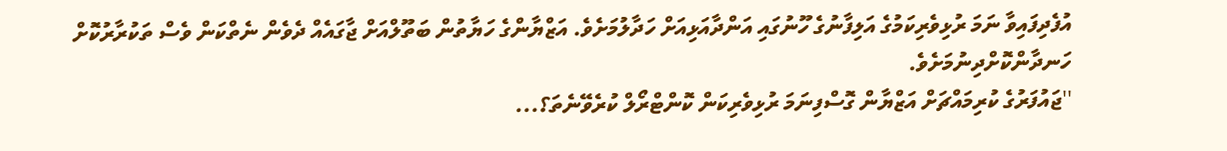އުފެދިފައިވާ ނަމަ ރުޅިވެރިކަމުގެ އަލިފާނުގެ ހޫނުގައި އަންދާއަޅިއަށް ހަދާލުމަށެވެ. އަޒްޔާންގެ ހަޔާތުން ބަތޫލްއަށް ޖާގައެއް ދެވެން ނެތްކަން ވެސް ތަކުރާރުކޮށް ހަނދާންކޮށްދިނުމަށެވެ.
''ޖައުފަރުގެ ކުރިމައްޗަށް އަޒްޔާން ގޮސްފިނަމަ ރުޅިވެރިކަން ކޮންޓްރޯލް ކުރެވޭނެތަ؟...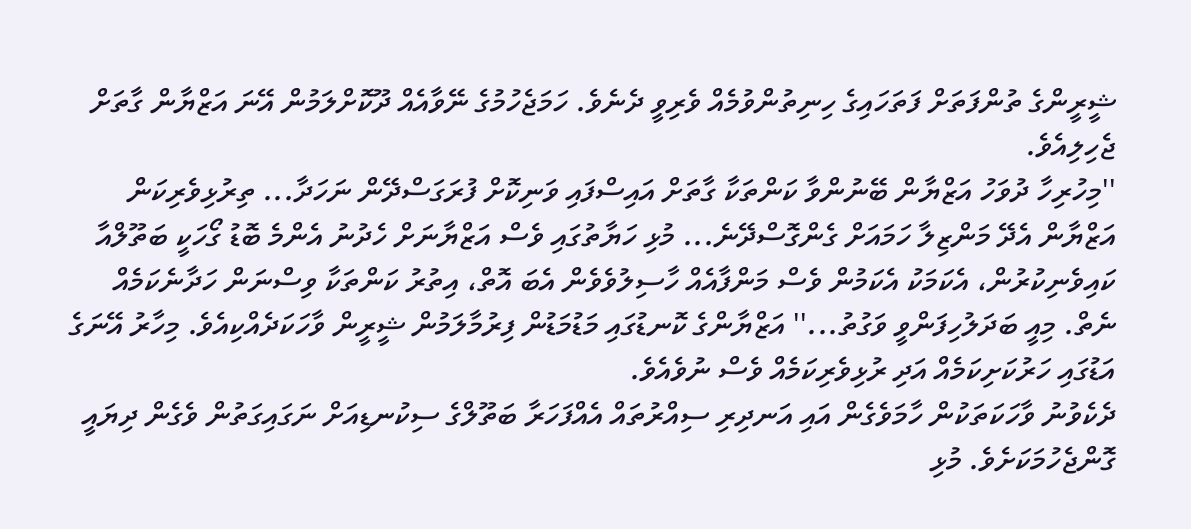ޝީރީންގެ ތުންފަތަށް ފަތަހައިގެ ހިނިތުންވުމެއް ވެރިވީ ދެނެވެ. ހަމަޖެހުމުގެ ނޭވާއެއް ދޫކޮށްލަމުން އޭނަ އަޒްޔާން ގާތަށް ޖެހިލިއެވެ.
''މިހުރިހާ ދުވަހު އަޒްޔާން ބޭނުންވާ ކަންތަކާ ގާތަށް އައިސްފައި ވަނިކޮށް ފުރަގަސްދޭން ނަހަދާ... ތިރުޅިވެރިކަން އަޒްޔާން އެދޭ މަންޒިލާ ހަމައަށް ގެންގޮސްދޭނެ... މުޅި ހަޔާތުގައި ވެސް އަޒްޔާނަށް ހެދުނު އެންމެ ބޮޑު ގޯހަކީ ބަތޫލްއާ ކައިވެނިކުރުން، އެކަމަކު އެކަމުން ވެސް މަންފާއެއް ހާސިލުވެވެން އެބަ އޮތް، އިތުރު ކަންތަކާ ވިސްނަން ހަދާނެކަމެއް ނެތް. މިއީ ބަދަލުހިފަންވީ ވަގުތު...'' އަޒްޔާންގެ ކޮނޑުގައި މަޑުމަޑުން ފިރުމާލަމުން ޝީރީން ވާހަކަދެއްކިއެވެ. މިހާރު އޭނަގެ އަޑުގައި ހަރުކަށިކަމެއް އަދި ރުޅިވެރިކަމެއް ވެސް ނުވެއެވެ.
ދެކެވުނު ވާހަކަތަކުން ހާމަވެގެން އައި އަނދިރި ސިއްރުތައް އެއްފަހަރާ ބަތޫލްގެ ސިކުނޑިއަށް ނަގައިގަތުން ވެގެން ދިޔައީ ގޮންޖެހުމަކަށެވެ. މުޅި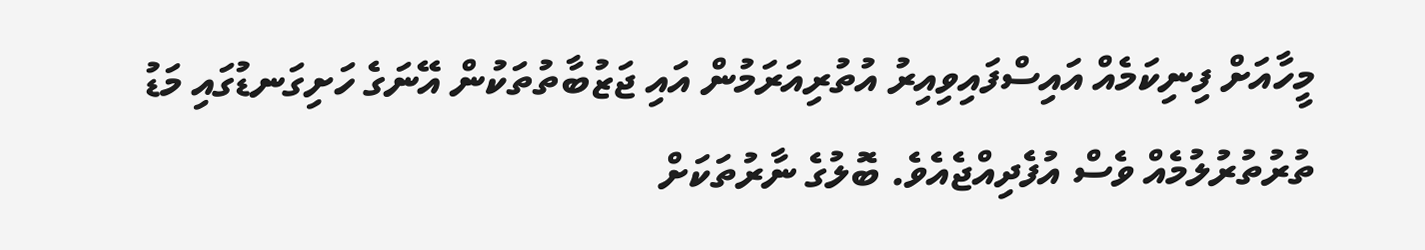މީހާއަށް ފިނިކަމެއް އައިސްފައިވިއިރު އުތުރިއަރަމުން އައި ޖަޒުބާތުތަކުން އޭނަގެ ހަށިގަނޑުގައި މަޑު ތުރުތުރުލުމެއް ވެސް އުފެދިއްޖެއެވެ. ބޮލުގެ ނާރުތަކަށް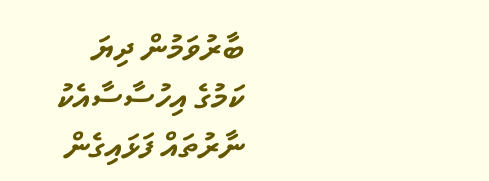ބާރުވަމުން ދިޔަ ކަމުގެ އިހުސާސާއެކު ނާރުތައް ފަޅައިގެން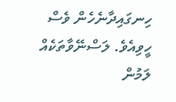ހިނގައިދާނެހެން ވެސް ހީވިއެވެ. ލަސްނޭވާތަކެއް ލަމުން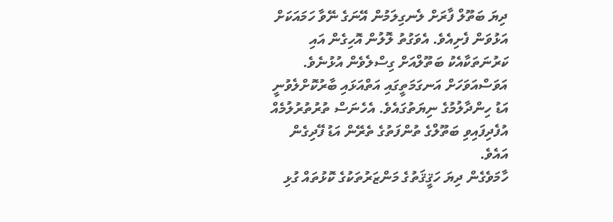ދިޔަ ބަތޫލް ފާރަށް ލެނގިލަމުން އޭނަގެ ނޭވާ ހަމައަކަށް އަޅުވަން ފެށިއެވެ. އެވަގުތު ލޮލުން އޮހިގެން އައި ކަރުނަތަކާއެކު ބަތޫލްއަށް ގިސްލެވެން އުޅުނެވެ. އަވަސްއަވަހަށް އަނގަމަތީގައި އަތްއަޅައި ބާރުކޮށްލެވުނީ އަޑު ހިންދާލުމުގެ ނިޔަތުގައެވެ. އެހެނަސް ތުރުތުރުލުމެއް އުފެދިފައިވި ބަތޫލްގެ ތުންފަތުގެ ތެރޭން އަޑު ފޭދިގެން އައެވެ.
ހާމަވެގެން ދިޔަ ހަޤީޤަތުގެ މަންޒަރުތަކުގެ ކޮޅުތައް ގުޅި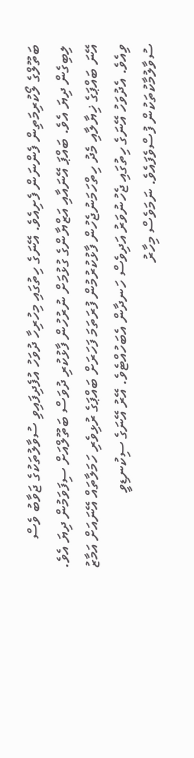ބަތޫލްގެ ލޯކުރިމަތިން ފެންނަން ފެށިއެވެ. އޭނަގެ ހިތުގައި މިހުރިހާ ދުވަހު އުފެދިފައިވި ސުވާލުތަކުގެ ޖަވާބު ވެސް ލިބިގެން ދިޔަ އެވެ. ބައްޕަ އޭނައާއި އަޒްޔާންގެ ގުޅުމަށް ނުރުހުން ފާޅުކުރި ދުވަސް ބަތޫލްއަށް ސިފަވަމުން ދިޔަ އެވެ. އޭނަ ބައްޕަގެ ޚިޔާލާއި މެދު ހިތްހަމަނުޖެހުން ފާޅުކުރުމުން ފުރަތަމަ ފަހަރަށް ބައްޕަގެ ރުޅިވެރި ހަމަލާތައް އޭނައަށް އަމާޒު ވިއެވެ. އެދުވަހު އޭނަގެ ހިތުގައި ޖެހުނުވަރު އަދިވެސް ހަނދާން އެބަހުއްޓެވެ. އޭރު އޭނަގެ ސިކުނޑިވީ ސުވާލުމާކުތަކުން ފުސްވެފައެވެ. ނަމަވެސް މިހާރު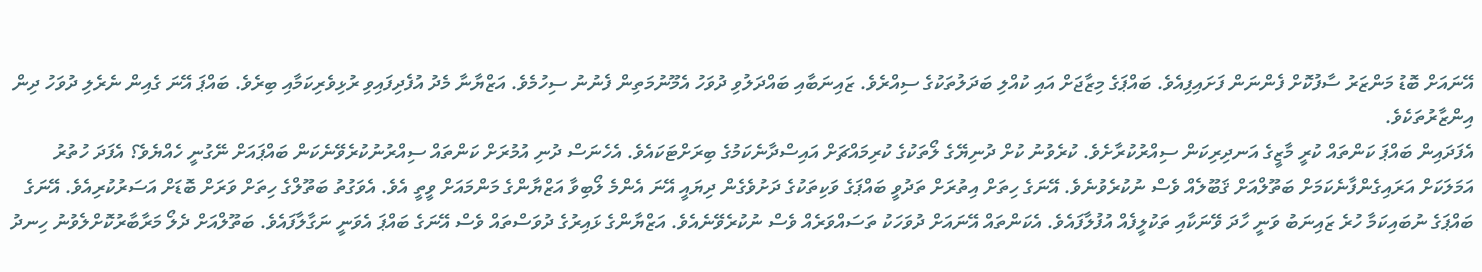އޭނައަށް ބޮޑު މަންޒަރު ސާފުކޮށް ފެންނަން ފަށައިފިއެވެ. ބައްޕަގެ މިޒާޖަށް އައި ކުއްލި ބަދަލުތަކުގެ ސިއްރެވެ. ޒައިނަބާއި ބައްދަލުވި ދުވަހު އެމޫނުމަތިން ފެނުނު ސިހުމެވެ. އަޒްޔާނާ މެދު އުފެދިފައިވި ރުޅިވެރިކަމާއި ބިރެވެ. ބައްޕަ އޭނަ ގެއިން ނެރެލި ދުވަހު ދިން އިންޒާރުތަކެވެ.
އެފަދައިން ބައްޕަ ކަންތައް ކުރީ މާޒީގެ އަނދިރިކަން ސިއްރުކުރާށެވެ. ކުރެވުނު ކުށް ދުނިޔޭގެ ލޯތަކުގެ ކުރިމައްޗަށް އައިސްދާނެކަމުގެ ބިރަށްޓަކައެވެ. އެހެނަސް ދުނި އުމުރަށް ކަންތައް ސިއްރުނުކުރެވޭނެކަން ބައްޕައަށް ނޭގުނީ ހެއްޔެވެ؟ އެފަދަ ހުތުރު އަމަލަކަށް އަރައިގެންފާނެކަމަށް ބަތޫލްއަށް ޤަބޫލެއް ވެސް ނުކުރެވުނެވެ. އޭނަގެ ހިތަށް އިތުރަށް ތަދުވީ ބައްޕަގެ ވަކިތަކުގެ ދަށުވެގެން ދިޔައީ އޭނަ އެންމެ ލޯބިވާ އަޒްޔާންގެ މަންމައަށް ވީތީ އެވެ. އެވަގުތު ބަތޫލްގެ ހިތަށް ވަރަށް ބޮޑަށް އަސަރުކުރިއެވެ. އޭނަގެ ބައްޕަގެ ނުބައިކަމާ ހުރެ ޒައިނަބު ވަނީ ހާދަ ވޭނަކާއި ތަކުލީފެއް އުފުލާފައެވެ. އެކަންތައް އޭނައަށް ދުވަހަކު ތަސައްވަރެއް ވެސް ނުކުރެވޭނެއެވެ. އަޒްޔާންގެ ޅައިރުގެ ދުވަސްތައް ވެސް އޭނަގެ ބައްޕަ އެވަނީ ނަގާލާފައެވެ. ބަތޫލްއަށް ދެލޯ މަރާބާރުކޮށްލެވުނު ހިނދު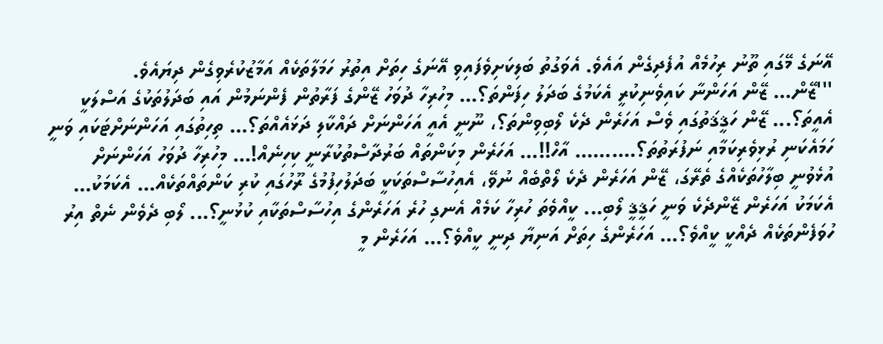އޭނަގެ މޭގައި ތޫނު ރިހުމެއް އުފެދިގެން އައެވެ. އެވަގުތު ބަލިކަށިވެފައިވި އޭނަގެ ހިތަށް އިތުރު ހަމަލާތަކެއް އަމާޒުކުރެވިގެން ދިޔައެވެ.
'''ޒޭން... ޒޭން އަހަންނާ ކައިވެނިކުރީ އެކަމުގެ ބަދަލު ހިފަންތަ؟... މިހުރިހާ ދުވަހު ޒޭންގެ ފަރާތުން ފެންނަމުން އައި ބަދަލުތަކުގެ އަސްލަކީ އެއީތަ؟... ޒޭން ހަޤީޤަތުގައި ވެސް އަހަރެން ދެކެ ލޯބިވިންތަ؟، ނޫނީ އެއީ އަހަންނަށް ދައްކާލި ދަޅައެއްތަ؟... ތިހިތުގައި އަހަންނަށްޓަކައި ވަނީ ހަމައެކަނި ރުޅިވެރިކަމާއި ނަފުރަތުތަ؟.......... އާހް!!... އަހަރެން މިކަންތައް ބަރުދާސްތުކުރާނީ ކިހިނެއް!... މިހުރިހާ ދުވަހު އަހަންނަށް އުޅެވުނީ ބިލާހުތަކެއްގެ ތެރޭގަ، ޒޭން އަހަރެން ދެކެ ލޯތްބެއް ނުވޭ، އެއިހުސާސްތަކަކީ ބަދަލުހިފުމުގެ ރޫހުގައި ކުރި ކަންތައްތަކެއް... އެކަމަކު... އެކަމަކު އަހަރެން ޒޭންދެކެ ވަނީ ހަޤީޤީ ލޯބި... ކީއްވެތަ ހުރިހާ ކަމެއް އެނގި ހުރެ އަހަރެންގެ އިހުސާސްތަކާއި ކުޅުނީ؟... ލޯބި ދެވެން ނެތް އިރު ހުވަފެންތަކެއް ދެއްކީ ކީއްވެ؟... އަހަރެންގެ ހިތަށް އަނިޔާ ދިނީ ކީއްވެ؟... އަހަރެން މީ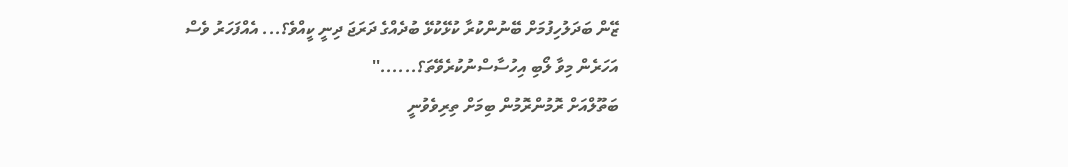ޒޭން ބަދަލުހިފުމަށް ބޭނުންކުރާ ކުޅޭކުޅޭ ބުދެއްގެ ދަރަޖަ ދިނީ ކީއްވެ؟... އެއްފަހަރު ވެސް އަހަރެން މިވާ ލޯބި އިހުސާސްނުކުރެވޭތަ؟......''
ބަތޫލްއަށް ރޮމުންރޮމުން ބިމަށް ތިރިވެވުނީ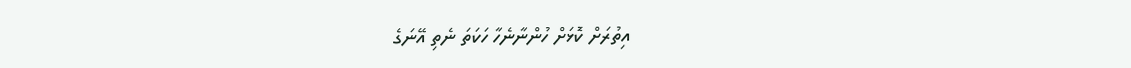އިތުރަށް ކޮޅަށް ހުންނާނެހާ ހަކަތަ ނެތި އޭނަގެ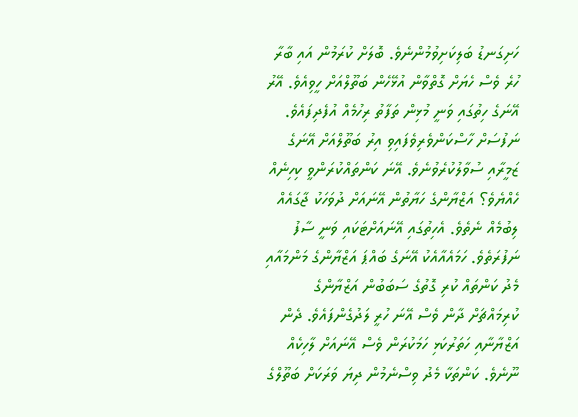ހަށިގަނޑު ބަލިކަށިވުމުންނެވެ. ބޮލަށް ކުރަމުން އައި ބާރާ ހުރެ ވެސް ހެޔަށް ގޮތްވާން އުޅޭހެން ބަތޫލްއަށް ހީވިއެވެ. އޭރު އޭނަގެ ހިތުގައި ވަނީ މުޅިން ތަފާތު ރިހުމެއް އުފެދިފައެވެ. ނަފުސަށް ހާސްކަންވެރިވެފައިވި އިރު ބަތޫލްއަށް އޭނަގެ ޒަމީރާއި ސުވާލުކުރެވުނެވެ. އޭނަ ކަންތައްކުރަންވީ ކިހިނެއް ހެއްޔެވެ؟ އަޒްޔާންގެ ހަޔާތުން އޭނައަށް ދުވަހަކު ޖާގައެއް ލިބުމެއް ނެތެވެ. އެހިތުގައި އޭނައަށްޓަކައި ވަނީ ސާފު ނަފުރަތެވެ. ހަމައެއާއެކު އޭނަގެ ބައްޕަ އަޒްޔާންގެ މަންމައާއި މެދު ކަންތައް ކުރި ގޮތުގެ ސަބަބުން އަޒްޔާންގެ ކުރިމައްޗަށް ދާން ވެސް އޭނަ ހުރީ ލަދުގެންފައެވެ. ދެން އަޒްޔާނާއި ހަތަރުކަޅި ހަމަކުރަން ވެސް އޭނައަށް ލާހިކެއް ނޫނެވެ. ކަންތަކާ މެދު ވިސްނެމުން ދިޔަ ވަރަކަށް ބަތޫލްގެ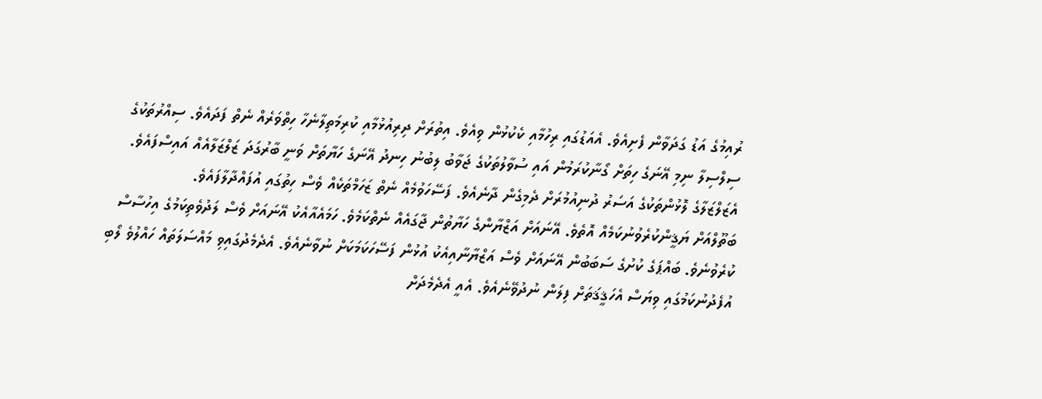ރުއިމުގެ އަޑު ގަދަވާން ފެށިއެވެ. އެއަޑުގައި ރިހުމާއި ކެކުޅުން ވިއެވެ. އިތުރަށް ދިރިއުޅުމާއި ކުރިމަތިލާނެހާ ހިތްވަރެއް ނެތް ފަދައެވެ. ސިއްރުތަކުގެ ސިލްސިލާ ނިމި އޭނަގެ ހިތަށް ގޯނާކުރަމުން އައި ސުވާލުތަކުގެ ޖަވާބު ލިބުނު ހިނދު އޭނަގެ ހަޔާތަށް ވަނީ ބާރުގަދަ ޒަލްޒަލާއެއް އައިސްފައެވެ. އެޒަލްޒަލާގެ ލޮޅުންތަކުގެ އަސަރު ދުނިއުމުރަށް ދެމިގެން ދާނެއެވެ. ފަސޭހަވުމެއް ނެތް ޒަހަމްތަކެއް ވެސް ހިތުގައި އުފައްދާލާފައެވެ.
ބަތޫލްއަށް ޔަޤީންކުރެވުނުކަމެއް އޮތެވެ. އޭނައަށް އަޒްޔާންގެ ހަޔާތުން ޖާގައެއް ނެތްކަމެވެ. ހަމައެއާއެކު އޭނައަށް ވެސް ލަދުވެތިކަމުގެ އިހުސާސް ކުރެވުނެވެ. ބައްޕަގެ ކުށުގެ ސަބަބުން އޭނައަށް ވެސް އަޒްޔާނާއިއެކު އުޅުން ފަސޭހަކަމަކަށް ނުވާނެއެވެ. އެދެމެދުގައިވި މައްސަލަތައް ހައްލުވެ ލޯބި އުފެދުނުކަމުގައި ވިޔަސް އެހަޤީޤަތަށް ފިލަން ނުދުވޭނެއެވެ. އެއީ އެދެމެދަށް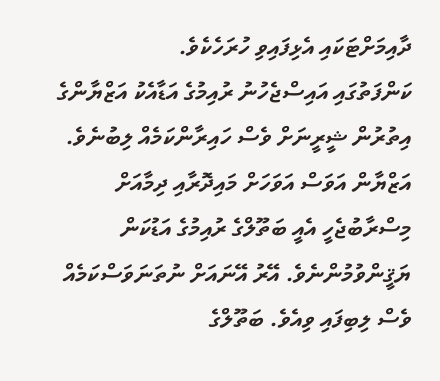ދާއިމަށްޓަކައި އެޅިފައިވި ހުރަހެކެވެ.
ކަންފަތުގައި އައިސްޖެހުނު ރުއިމުގެ އަޑާއެކު އަޒްޔާންގެ އިތުރުން ޝީރީނަށް ވެސް ހައިރާންކަމެއް ލިބުނެވެ. އަޒްޔާން އަވަސް އަވަހަށް މައިދޮރާއި ދިމާއަށް މިސްރާބުޖެހީ އެއީ ބަތޫލްގެ ރުއިމުގެ އަޑުކަން ޔަޤީންވުމުންނެވެ. އޭރު އޭނައަށް ނުތަނަވަސްކަމެއް ވެސް ލިބިފައި ވިއެވެ. ބަތޫލްގެ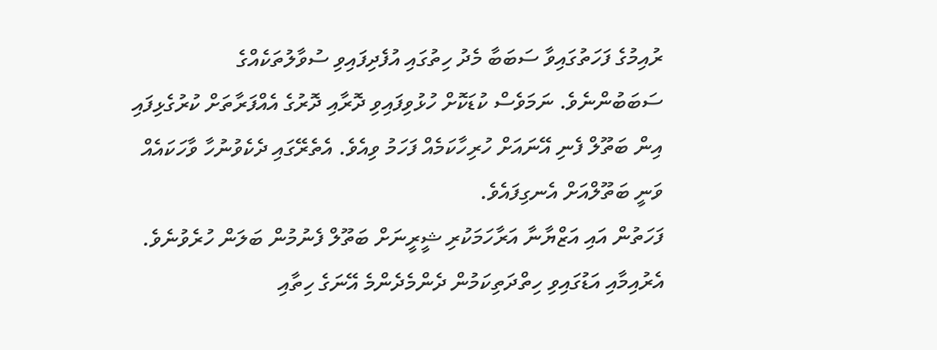ރުއިމުގެ ފަހަތުގައިވާ ސަބަބާ މެދު ހިތުގައި އުފެދިފައިވި ސުވާލުތަކެއްގެ ސަބަބުންނެވެ. ނަމަވެސް ކުޑަކޮށް ހުޅުވިފައިވި ދޮރާއި ދޮރުގެ އެއްފަރާތަށް ކުރުގެޅިފައި އިން ބަތޫލް ފެނި އޭނައަށް ހުރިހާކަމެއް ފަހަމު ވިއެވެ. އެތެރޭގައި ދެކެވުނުހާ ވާހަކައެއް ވަނީ ބަތޫލްއަށް އެނގިފައެވެ.
ފަހަތުން އައި އަޒްޔާނާ އަރާހަމަކުރި ޝީރީނަށް ބަތޫލް ފެނުމުން ބަލަން ހުރެވުނެވެ. އެރުއިމާއި އަޑުގައިވި ހިތްދަތިކަމުން ދެންމެދެންމެ އޭނަގެ ހިތާއި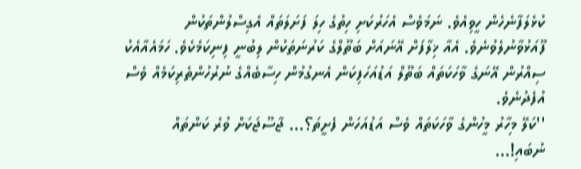ކުޅެލަފާނެހެން ހީވިއެވެ. ނަމަވެސް އެހަރުކަށި ހިތުގެ ހިލަ ފަށަލަތައް އެގިސްލުންތަކުން ފޫއަޅުވާނުލެވުނެވެ. އެއާ ޚިލާފަށް އޭނައަށް ބަތޫލްގެ ކަރުނަތަކުން ލިބުނީ ފިނިކަމެކެވެ. ހަމައެއާއެކު ސިއްރުން އޭނަގެ ވާހަކަތައް ބަތޫލް އަޑުއަހަފިކަން އެނގުމުން ހިސާބެއްގެ ނުރުހުންތެރިކަމެއް ވެސް އުފެދުނެވެ.
''ކަލޭ މިހާރު މީހުންގެ ވާހަކަތައް ވެސް އަޑުއަހަން ފެށީތަ؟... ޖާސޫޖަކަށް ވުރެ ކަންތައް ނުބައި!...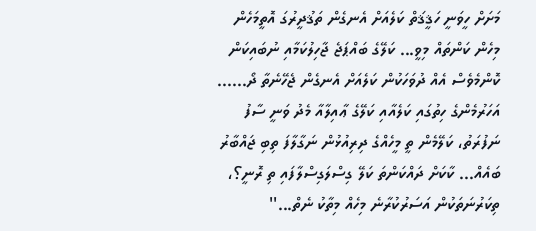މަށަށް ހީވަނީ ހަޤީޤަތް ކަލެއަށް އެނގެން ތަޤުދީރުގަ އޮތީމަހެން މިހެން ކަންތައް މިވީ... ކަލޭގެ ބައްޕަޖެ ޖާހިލުކަމާއި ނުބައިކަން ކޮންމެވެސް އެއް ދުވަހަކުން ކަލެއަށް އެނގެން ޖެހޭނެތާ ދޯ...... އަހަރުމެންގެ ހިތުގައި ކަލެއާއި ކަލޭގެ ޢާއިލާއާ މެދު ވަނީ ސާފު ނަފުރަތު، ކަލޭމެން ތީ މީހެއްގެ ދިރިއުޅުން ނަގާލާފަ ތިބި ޖައްބާރު ބައެއް... ކާކަށް ދައްކަންތަ ކަލޭ ގިސްލަގިސްލާފައި ތި ރޮނީ؟، ތިކަރުނަތަކުން އަސަރުކުރާނެ މިހެއް މިތާކު ނެތް...''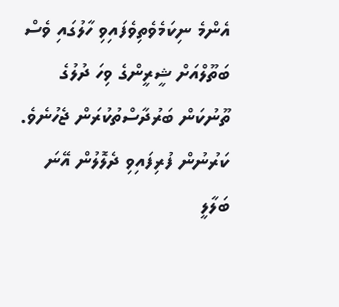އެންމެ ނިކަމެވެތިވެފައިވި ހާލުގައި ވެސް ބަތޫލްއަށް ޝީރީންގެ ވިހަ ދުލުގެ ތޫނުކަން ބަރުދާސްތުކުރަން ޖެހުނެވެ. ކަރުނުން ފުރިފައިވި ދެލޮލުން އޭނަ ބަލާލީ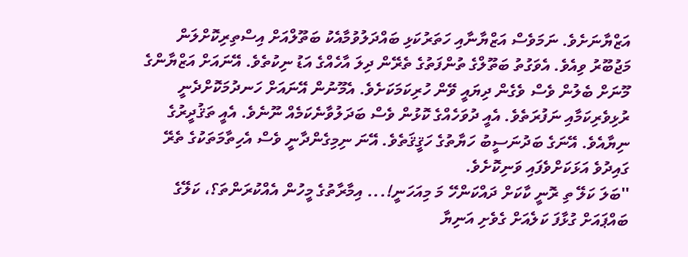އަޒްޔާނަށެވެ. ނަމަވެސް އަޒްޔާނާއި ހަތަރުކަޅި ބައްދަލުވުމާއެކު ބަތޫލްއަށް އިސްތިރިކޮށްލަން މަޖުބޫރު ވިއެވެ. އެވަގުތު ބަތޫލްގެ ތުންފަތުގެ ތެރޭން ދިލަ އާހެއްގެ އަޑު ނިކުތެވެ. އޭނައަށް އަޒްޔާންގެ މޫނަށް ބެލުން ވެސް ވެގެން ދިޔައީ ވޭން ހުރިކަމަކަށެވެ. އެމޫނުން އޭނައަށް ހަނދުމަކޮށްދެނީ ރުޅިވެރިކަމާއި ނަފުރަތެވެ. އެއީ ދުވަހެއްގެ ކޮޅުން ވެސް ބަދަލުވާނެކަމެއް ނޫނެވެ. އެއީ ތަޤުދީރުގެ ނިޔާއެވެ. އޭނަގެ ބަދުނަސީބު ހަޔާތުގެ ހަޤީޤަތެވެ. އޭނަ ނިމިގެންދާނީ ވެސް އެހިތާމަތަކުގެ ތެރޭ ގައިދުވެ އަޅަކަށްވެފައި ވަނިކޮށެވެ.
''ބަލަ ކަލޭ ތި ރޮނީ ކާކަށް ދައްކަންހޭ މަ މިއަހަނީ!... އިމާރާތުގެ މީހުން އެއްކުރަންތަ؟، ކަލޭގެ ބައްޕައަށް ގުޅާފަ ކަލެއަށް ގެވެށި އަނިޔާ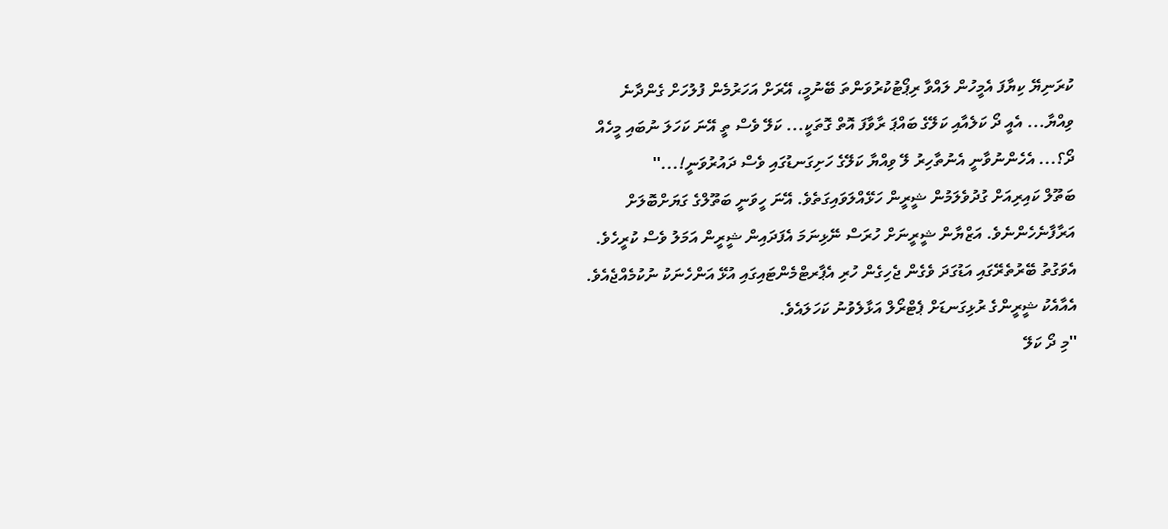ކުރަނިޔޭ ކިޔާފަ އެމީހުން ލައްވާ ރިޕޯޓުކުރުވަންތަ ބޭނުމީ، އޭރަށް އަހަރުމެން ފުލުހަށް ގެންދާނެ ވިއްޔާ... އެއީ ދޯ ކަލެއާއި ކަލޭގެ ބައްޕަ ރާވާފަ އޮތް ގޮތަކީ... ކަލޭ ވެސް ތީ އޭނަ ކަހަލަ ނުބައި މީހެއް ދޯ؟... އެހެންނުވާނީ އެނުތާހިރު ލޭ ވިއްޔާ ކަލޭގެ ހަށިގަނޑުގައި ވެސް ދައުރުވަނީ!...''
ބަތޫލް ކައިރިއަށް ގުދުވެލަމުން ޝީރީން ހަޅޭއްލަވައިގަތެވެ. އޭނަ ހީވަނީ ބަތޫލްގެ ގަޔަށްބޮލަށް އަރާފާނެހެންނެވެ. އަޒްޔާން ޝީރީނަށް ހުރަސް ނޭޅިނަމަ އެފަދައިން ޝީރީން އަމަލު ވެސް ކުރީހެވެ. އެވަގުތު ބޭރުތެރޭގައި އަޑުގަދަ ވެގެން ޖެހިގެން ހުރި އެޕާރޓްމެންޓައިގައި އުޅޭ އަންހެނަކު ނުކުމެއްޖެއެވެ. އެއާއެކު ޝީރީންގެ ރުޅިގަނޑަށް ޕެޓްރޯލް އަޅާލެވުނު ކަހަލައެވެ.
''މި ދޯ ކަލޭ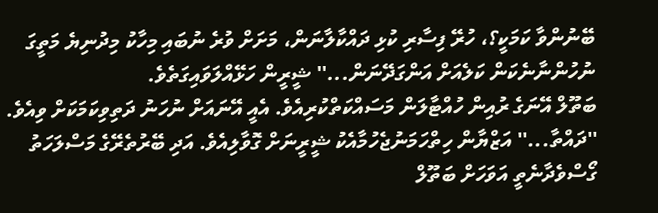ބޭނުންވާ ކަމަކީ؟، ހުރޭ ފިސާރި ކުޅި ދައްކާލާނަން، މަށަށް ވުރެ ނުބައި މިހާކު މިދުނިޔެ މަތީގަ ނުހުންނާނެކަން ކަލެއަށް އަންގަދޭނަން...'' ޝީރީން ހަޅޭއްލަވައިގަތެވެ.
ބަތޫލް އޭނަގެ ރުއިން ހުއްޓާލަން މަސައްކަތްކުރިއެވެ. އެއީ އޭނައަށް ނުހަނު ދަތިވިކަމަކަށް ވިއެވެ.
''ދައްތާ...'' އަޒްޔާން ހިތްހަމަނުޖެހުމާއެކު ޝީރީނަށް ގޮވާލިއެވެ. އަދި ބޭރުތެރޭގެ މަސްލަހަތު ގޯސްވެދާނެތީ އަވަހަށް ބަތޫލް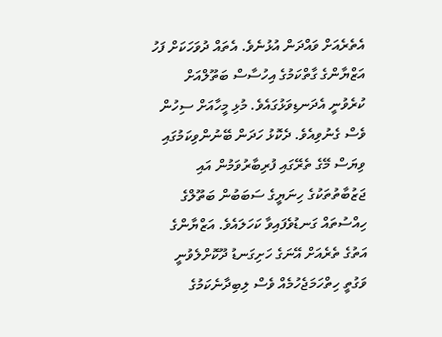އެތެރެއަށް ވައްދަން އުޅުނެވެ. އެތައް ދުވަހަކަށް ފަހު އަޒްޔާންގެ ގާތްކަމުގެ އިހުސާސް ބަތޫލްއަށް ކުރެވުނީ އެދަނޑިވަޅުގައެވެ. މުޅި މީހާއަށް ސިހުން ވެސް ގެނުވިއެވެ. ދެކޮޅު ހަދަން ބޭނުންވިކަމުގައި ވިޔަސް މޭގެ ތެރޭގައި ފުރިބާރުވަމުން އައި ޖަޒުބާތުތަކުގެ ހިނަޔީގެ ސަބަބުން ބަތޫލްގެ ހިއްސުތައް ގަނޑުވެފައިވާ ކަހަލައެވެ. އަޒްޔާންގެ އަތުގެ ތެރެއަށް އޭނަގެ ހަށިގަނޑު ދޫކޮށްލެވުނީ ވަގުތީ ހިތްހަމަޖެހުމެއް ވެސް ލިބިދާނެކަމުގެ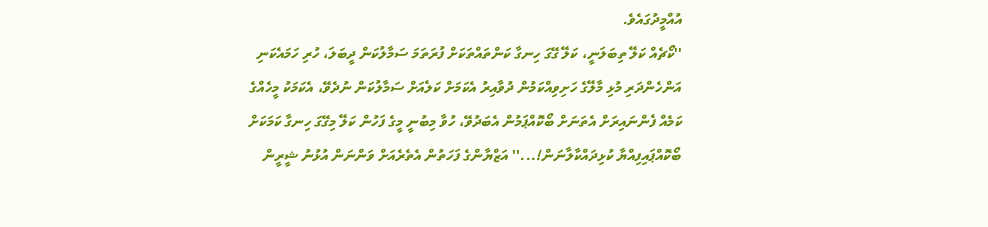އުއްމީދުގައެވެ.
''ކޯޗެއް ކަލޭ ތިބަލަނީ، ކަލޭ ގޭގަ ހިނގާ ކަންތައްތަކަށް ފުރަތަމަ ސަމާލުކަން ދީބަލަ، ހުރި ހަމައެކަނި އަންހެންދަރި މުޅި މާލޭގެ ހަށިވިއްކަމުން ދުވާއިރު އެކަމަށް ކަލެއަށް ސަމާލުކަން ނުދެވޭ، އެކަމަކު މީހެއްގެ ކަމެއް ފެންނައިރަށް އެތަނަށް ބޯކޮއްޕަމުން އެބަދުވޭ، ހުވާ މިބުނީ މީގެ ފަހުން ކަލޭ މިގޭގަ ހިނގާ ކަމަކަށް ބޯކޮއްޕައިފިއްޔާ ކުޅިދައްކާލާނަން!...'' އަޒްޔާންގެ ފަހަތުން އެތެރެއަށް ވަންނަން އުޅުނު ޝީރީން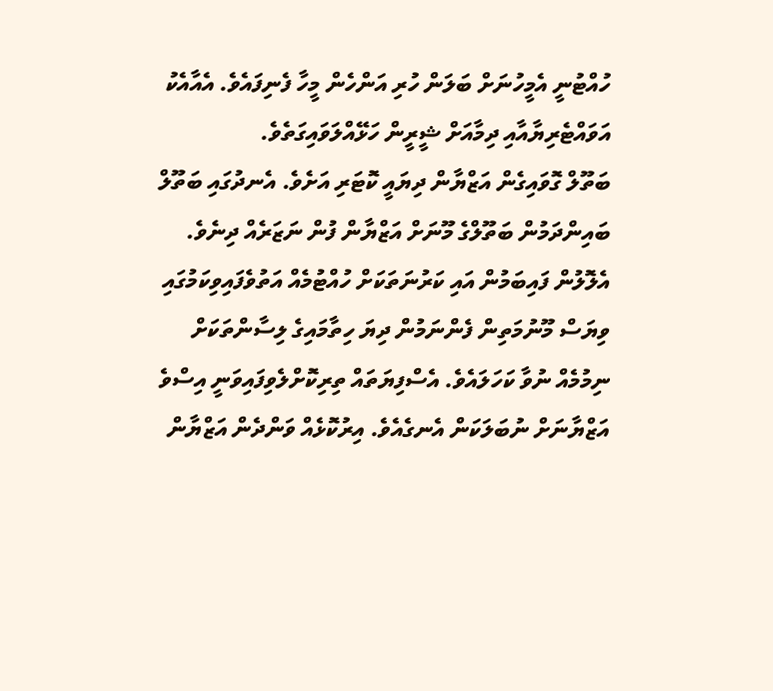ހުއްޓުނީ އެމީހުނަށް ބަލަން ހުރި އަންހެން މީހާ ފެނިފައެވެ. އެއާއެކު އަވައްޓެރިޔާއާއި ދިމާއަށް ޝީރީން ހަޅޭއްލަވައިގަތެވެ.
ބަތޫލް ގޮވައިގެން އަޒްޔާން ދިޔައީ ކޮޓަރި އަށެވެ. އެނދުގައި ބަތޫލް ބައިންދަމުން ބަތޫލްގެ މޫނަށް އަޒްޔާން ފުން ނަޒަރެއް ދިނެވެ. އެލޮލުން ފައިބަމުން އައި ކަރުނަތަކަށް ހުއްޓުމެއް އަތުވެފައިވިކަމުގައި ވިޔަސް މޫނުމަތިން ފެންނަމުން ދިޔަ ހިތާމައިގެ ލިސާންތަކަށް ނިމުމެއް ނުވާ ކަހަލައެވެ. އެސްފިޔަތައް ތިރިކޮށްލެވިފައިވަނީ އިސްވެ އަޒްޔާނަށް ނުބަލަކަން އެނގެއެވެ. އިރުކޮޅެއް ވަންދެން އަޒްޔާން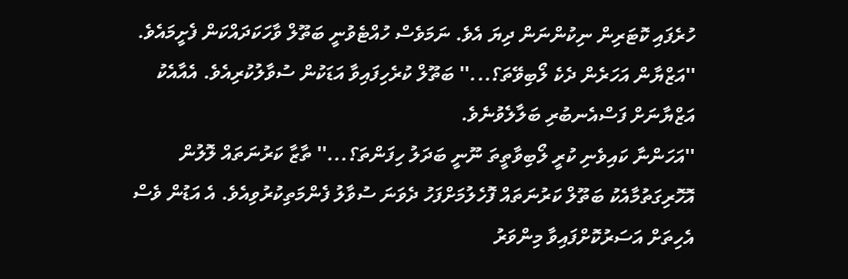ހުރެފައި ކޮޓަރިން ނިކުންނަން ދިޔަ އެވެ. ނަމަވެސް ހުއްޓެވުނީ ބަތޫލް ވާހަކަދައްކަން ފެށީމައެވެ.
''އަޒްޔާން އަހަރެން ދެކެ ލޯބިވޭތަ؟...'' ބަތޫލް ކުރެހިފައިވާ އަޑަކުން ސުވާލުކުރިއެވެ. އެއާއެކު އަޒްޔާނަށް ފަސްއެނބުރި ބަލާލެވުނެވެ.
''އަހަންނާ ކައިވެނި ކުރީ ލޯބިވާތީތަ ނޫނީ ބަދަލު ހިފަންތަ؟...'' ތާޒާ ކަރުނަތައް ލޮލުން އޮހޮރިގަތުމާއެކު ބަތޫލް ކަރުނަތައް ފޮހެލުމަށްފަހު ދެވަނަ ސުވާލު ފެންމަތިކުރުވިއެވެ. އެ އަޑުން ވެސް އެހިތަށް އަސަރުކޮށްފައިވާ މިންވަރު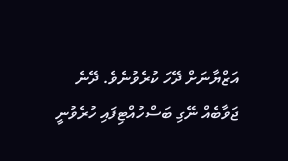އަޒްޔާނަށް ދޭހަ ކުރެވުނެވެ. ދޭނެ ޖަވާބެއް ނޭގި ބަސްހުއްޓިފައި ހުރެވުނީ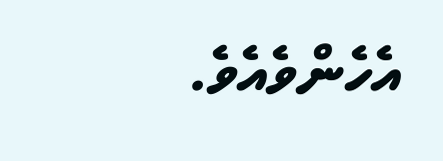އެހެންވެއެވެ.